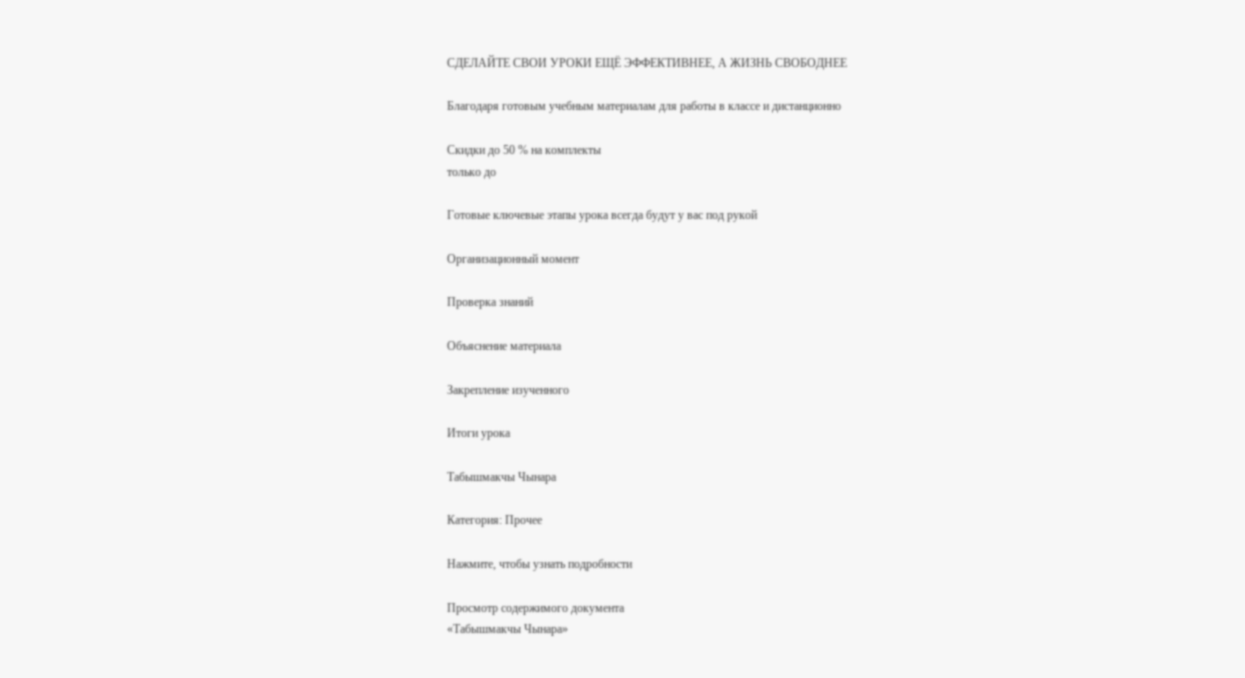СДЕЛАЙТЕ СВОИ УРОКИ ЕЩЁ ЭФФЕКТИВНЕЕ, А ЖИЗНЬ СВОБОДНЕЕ

Благодаря готовым учебным материалам для работы в классе и дистанционно

Скидки до 50 % на комплекты
только до

Готовые ключевые этапы урока всегда будут у вас под рукой

Организационный момент

Проверка знаний

Объяснение материала

Закрепление изученного

Итоги урока

Табышмакчы Чынара

Категория: Прочее

Нажмите, чтобы узнать подробности

Просмотр содержимого документа
«Табышмакчы Чынара»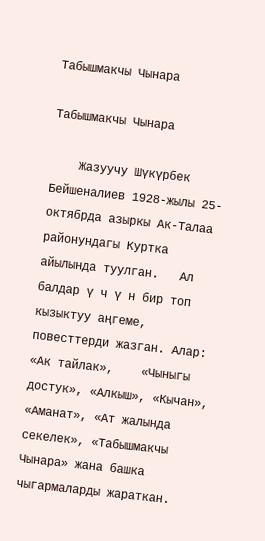Табышмакчы Чынара

Табышмакчы Чынара

    Жазуучу Шүкүрбек Бейшеналиев 1928-жылы 25-октябрда азыркы Ак-Талаа районундагы Куртка айылында туулган.   Ал балдар ү ч ү н бир топ кызыктуу аңгеме, повесттерди жазган. Алар: «Ак тайлак»,    «Чыныгы достук», «Алкыш», «Кычан», «Аманат», «Ат жалында секелек», «Табышмакчы Чынара» жана башка чыгармаларды жараткан.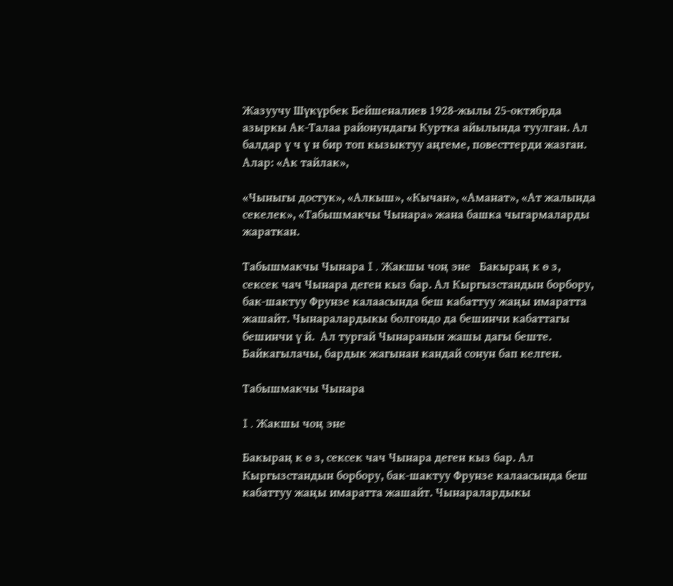Жазуучу Шүкүрбек Бейшеналиев 1928-жылы 25-октябрда азыркы Ак-Талаа районундагы Куртка айылында туулган. Ал балдар ү ч ү н бир топ кызыктуу аңгеме, повесттерди жазган. Алар: «Ак тайлак»,

«Чыныгы достук», «Алкыш», «Кычан», «Аманат», «Ат жалында секелек», «Табышмакчы Чынара» жана башка чыгармаларды жараткан.

Табышмакчы Чынара I . Жакшы чоң эне   Бакыраң к ө з, сексек чач Чынара деген кыз бар. Ал Кыргызстандын борбору, бак-шактуу Фрунзе калаасында беш кабаттуу жаңы имаратта жашайт. Чынаралардыкы болгондо да бешинчи кабаттагы бешинчи ү й.  Ал тургай Чынаранын жашы дагы беште. Байкагылачы, бардык жагынан кандай сонун бап келген.

Табышмакчы Чынара

I . Жакшы чоң эне

Бакыраң к ө з, сексек чач Чынара деген кыз бар. Ал Кыргызстандын борбору, бак-шактуу Фрунзе калаасында беш кабаттуу жаңы имаратта жашайт. Чынаралардыкы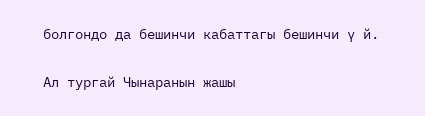болгондо да бешинчи кабаттагы бешинчи ү й.

Ал тургай Чынаранын жашы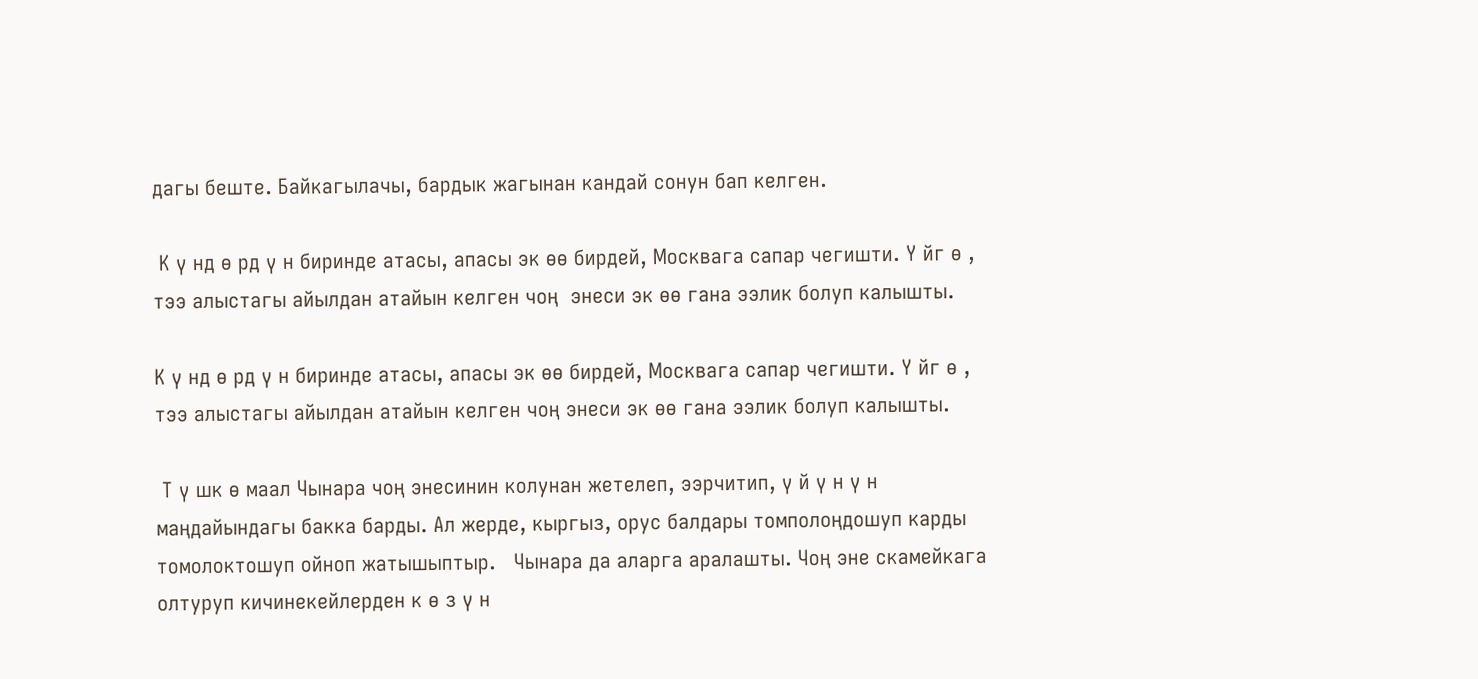дагы беште. Байкагылачы, бардык жагынан кандай сонун бап келген.

 К ү нд ө рд ү н биринде атасы, апасы эк өө бирдей, Москвага сапар чегишти. Ү йг ө , тээ алыстагы айылдан атайын келген чоң  энеси эк өө гана ээлик болуп калышты.

К ү нд ө рд ү н биринде атасы, апасы эк өө бирдей, Москвага сапар чегишти. Ү йг ө , тээ алыстагы айылдан атайын келген чоң энеси эк өө гана ээлик болуп калышты.

 Т ү шк ө маал Чынара чоң энесинин колунан жетелеп, ээрчитип, ү й ү н ү н маңдайындагы бакка барды. Ал жерде, кыргыз, орус балдары томполоңдошуп карды томолоктошуп ойноп жатышыптыр.   Чынара да аларга аралашты. Чоң эне скамейкага олтуруп кичинекейлерден к ө з ү н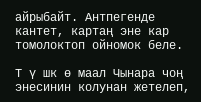айрыбайт. Антпегенде кантет, картаң эне кар томолоктоп ойномок беле.

Т ү шк ө маал Чынара чоң энесинин колунан жетелеп,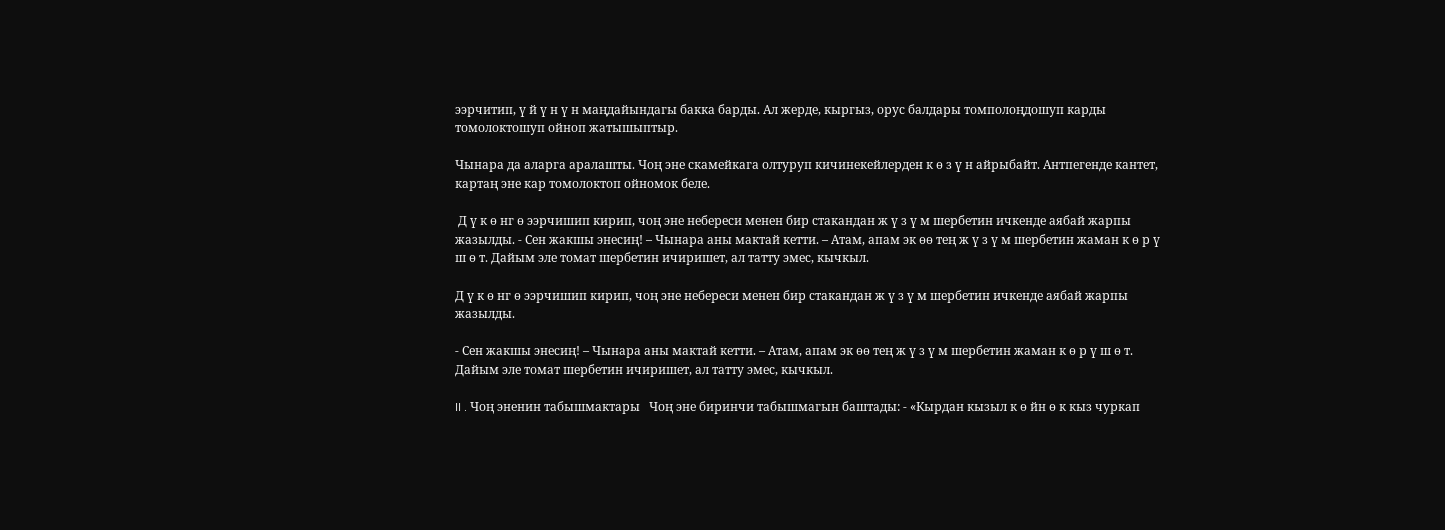ээрчитип, ү й ү н ү н маңдайындагы бакка барды. Ал жерде, кыргыз, орус балдары томполоңдошуп карды томолоктошуп ойноп жатышыптыр.

Чынара да аларга аралашты. Чоң эне скамейкага олтуруп кичинекейлерден к ө з ү н айрыбайт. Антпегенде кантет, картаң эне кар томолоктоп ойномок беле.

 Д ү к ө нг ө ээрчишип кирип, чоң эне небереси менен бир стакандан ж ү з ү м шербетин ичкенде аябай жарпы жазылды. - Сен жакшы энесиң! – Чынара аны мактай кетти. – Атам, апам эк өө тең ж ү з ү м шербетин жаман к ө р ү ш ө т. Дайым эле томат шербетин ичиришет, ал татту эмес, кычкыл.

Д ү к ө нг ө ээрчишип кирип, чоң эне небереси менен бир стакандан ж ү з ү м шербетин ичкенде аябай жарпы жазылды.

- Сен жакшы энесиң! – Чынара аны мактай кетти. – Атам, апам эк өө тең ж ү з ү м шербетин жаман к ө р ү ш ө т. Дайым эле томат шербетин ичиришет, ал татту эмес, кычкыл.

II . Чоң эненин табышмактары   Чоң эне биринчи табышмагын баштады: - «Кырдан кызыл к ө йн ө к кыз чуркап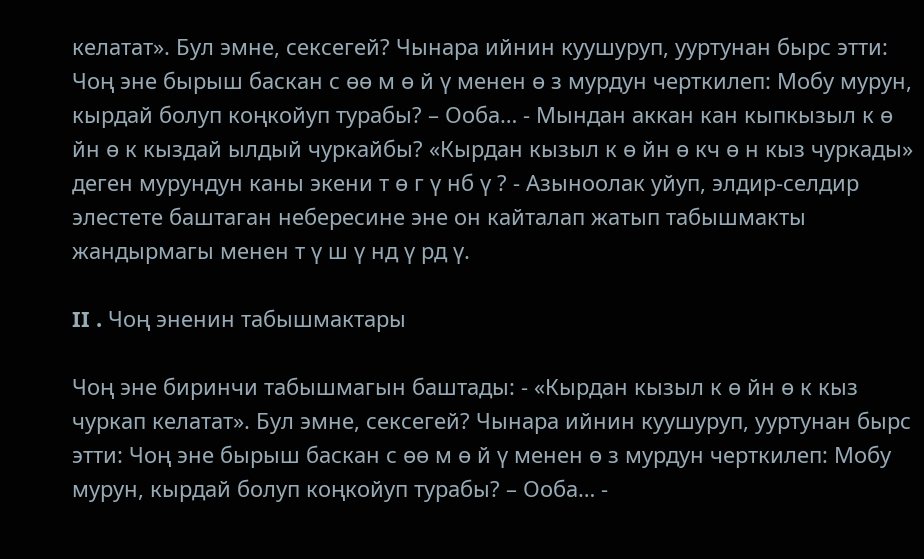келатат». Бул эмне, сексегей? Чынара ийнин куушуруп, ууртунан бырс этти: Чоң эне бырыш баскан с өө м ө й ү менен ө з мурдун черткилеп: Мобу мурун, кырдай болуп коңкойуп турабы? – Ооба… - Мындан аккан кан кыпкызыл к ө йн ө к кыздай ылдый чуркайбы? «Кырдан кызыл к ө йн ө кч ө н кыз чуркады» деген мурундун каны экени т ө г ү нб ү ? - Азыноолак уйуп, элдир-селдир элестете баштаган небересине эне он кайталап жатып табышмакты жандырмагы менен т ү ш ү нд ү рд ү.

II . Чоң эненин табышмактары

Чоң эне биринчи табышмагын баштады: - «Кырдан кызыл к ө йн ө к кыз чуркап келатат». Бул эмне, сексегей? Чынара ийнин куушуруп, ууртунан бырс этти: Чоң эне бырыш баскан с өө м ө й ү менен ө з мурдун черткилеп: Мобу мурун, кырдай болуп коңкойуп турабы? – Ооба… -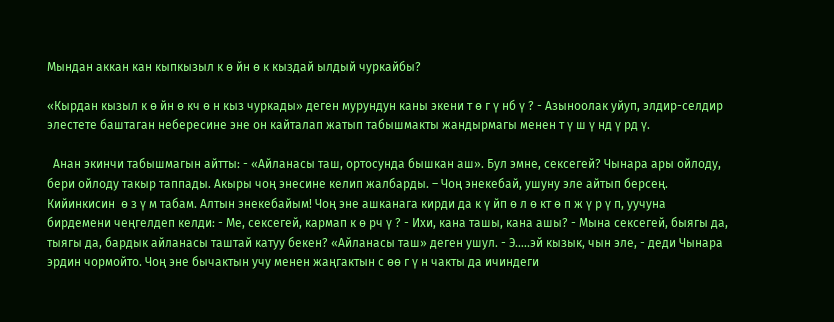Мындан аккан кан кыпкызыл к ө йн ө к кыздай ылдый чуркайбы?

«Кырдан кызыл к ө йн ө кч ө н кыз чуркады» деген мурундун каны экени т ө г ү нб ү ? - Азыноолак уйуп, элдир-селдир элестете баштаган небересине эне он кайталап жатып табышмакты жандырмагы менен т ү ш ү нд ү рд ү.

  Анан экинчи табышмагын айтты: - «Айланасы таш, ортосунда бышкан аш». Бул эмне, сексегей? Чынара ары ойлоду, бери ойлоду такыр таппады. Акыры чоң энесине келип жалбарды. – Чоң энекебай, ушуну эле айтып берсең. Кийинкисин  ө з ү м табам. Алтын энекебайым! Чоң эне ашканага кирди да к ү йп ө л ө кт ө п ж ү р ү п, уучуна бирдемени чеңгелдеп келди: - Ме, сексегей, кармап к ө рч ү ? - Ихи, кана ташы, кана ашы? - Мына сексегей, быягы да, тыягы да, бардык айланасы таштай катуу бекен? «Айланасы таш» деген ушул. - Э…..эй кызык, чын эле, - деди Чынара эрдин чормойто. Чоң эне бычактын учу менен жаңгактын с өө г ү н чакты да ичиндеги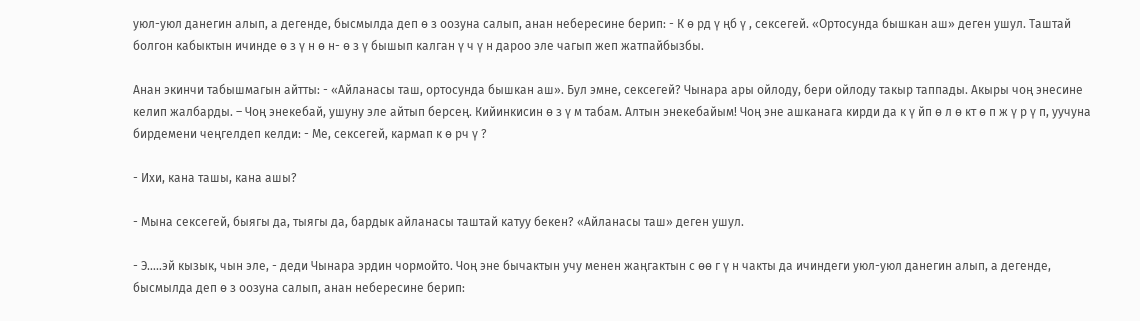уюл-уюл данегин алып, а дегенде, бысмылда деп ө з оозуна салып, анан небересине берип: - К ө рд ү ңб ү , сексегей. «Ортосунда бышкан аш» деген ушул. Таштай болгон кабыктын ичинде ө з ү н ө н- ө з ү бышып калган ү ч ү н дароо эле чагып жеп жатпайбызбы.

Анан экинчи табышмагын айтты: - «Айланасы таш, ортосунда бышкан аш». Бул эмне, сексегей? Чынара ары ойлоду, бери ойлоду такыр таппады. Акыры чоң энесине келип жалбарды. – Чоң энекебай, ушуну эле айтып берсең. Кийинкисин ө з ү м табам. Алтын энекебайым! Чоң эне ашканага кирди да к ү йп ө л ө кт ө п ж ү р ү п, уучуна бирдемени чеңгелдеп келди: - Ме, сексегей, кармап к ө рч ү ?

- Ихи, кана ташы, кана ашы?

- Мына сексегей, быягы да, тыягы да, бардык айланасы таштай катуу бекен? «Айланасы таш» деген ушул.

- Э…..эй кызык, чын эле, - деди Чынара эрдин чормойто. Чоң эне бычактын учу менен жаңгактын с өө г ү н чакты да ичиндеги уюл-уюл данегин алып, а дегенде, бысмылда деп ө з оозуна салып, анан небересине берип: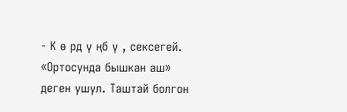- К ө рд ү ңб ү , сексегей. «Ортосунда бышкан аш» деген ушул. Таштай болгон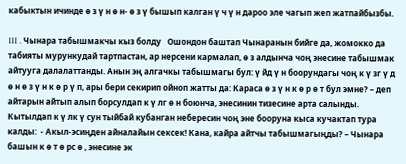кабыктын ичинде ө з ү н ө н- ө з ү бышып калган ү ч ү н дароо эле чагып жеп жатпайбызбы.

III . Чынара табышмакчы кыз болду   Ошондон баштап Чынаранын бийге да, жомокко да табияты мурункудай тартпастан, ар нерсени кармалап, ө з алдынча чоң энесине табышмак айтууга далалаттанды. Анын эң алгачкы табышмагы бул: ү йд ү н боорундагы чоң к ү зг ү д ө н ө з ү н к ө р ү п, ары бери секирип ойноп жатты да: Караса ө з ү н к ө р ө т бул эмне? – деп айтарын айтып алып борсулдап к ү лг ө н боюнча, энесинин тизесине арта салынды. Кытылдап к ү лк ү сун тыйбай кубанган небересин чоң эне бооруна кыса кучактап тура калды:  - Акыл-эсиңден айналайын сексек! Кана, кайра айтчы табышмагыңды? – Чынара башын к ө т ө рс ө , энесине эк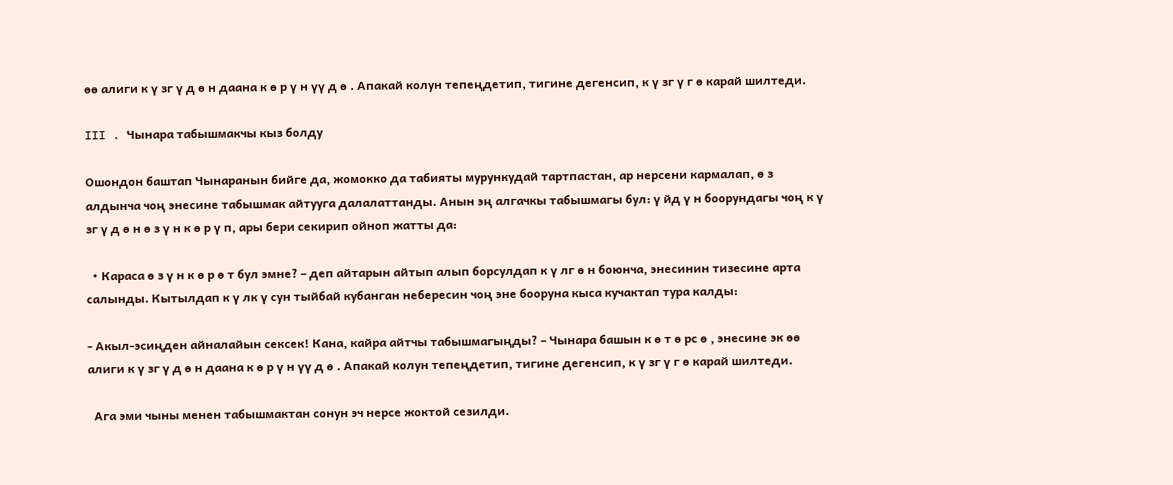өө алиги к ү зг ү д ө н даана к ө р ү н үү д ө . Апакай колун тепеңдетип, тигине дегенсип, к ү зг ү г ө карай шилтеди.

III . Чынара табышмакчы кыз болду

Ошондон баштап Чынаранын бийге да, жомокко да табияты мурункудай тартпастан, ар нерсени кармалап, ө з алдынча чоң энесине табышмак айтууга далалаттанды. Анын эң алгачкы табышмагы бул: ү йд ү н боорундагы чоң к ү зг ү д ө н ө з ү н к ө р ү п, ары бери секирип ойноп жатты да:

  • Караса ө з ү н к ө р ө т бул эмне? – деп айтарын айтып алып борсулдап к ү лг ө н боюнча, энесинин тизесине арта салынды. Кытылдап к ү лк ү сун тыйбай кубанган небересин чоң эне бооруна кыса кучактап тура калды:

- Акыл-эсиңден айналайын сексек! Кана, кайра айтчы табышмагыңды? – Чынара башын к ө т ө рс ө , энесине эк өө алиги к ү зг ү д ө н даана к ө р ү н үү д ө . Апакай колун тепеңдетип, тигине дегенсип, к ү зг ү г ө карай шилтеди.

  Ага эми чыны менен табышмактан сонун эч нерсе жоктой сезилди.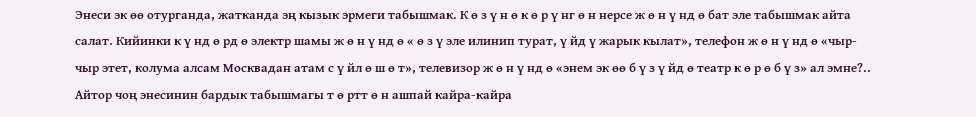Энеси эк өө отурганда, жатканда эң кызык эрмеги табышмак. К ө з ү н ө к ө р ү нг ө н нерсе ж ө н ү нд ө бат эле табышмак айта салат. Кийинки к ү нд ө рд ө электр шамы ж ө н ү нд ө « ө з ү эле илинип турат, ү йд ү жарык кылат», телефон ж ө н ү нд ө «чыр-чыр этет, колума алсам Москвадан атам с ү йл ө ш ө т», телевизор ж ө н ү нд ө «энем эк өө б ү з ү йд ө театр к ө р ө б ү з» ал эмне?..   Айтор чоң энесинин бардык табышмагы т ө ртт ө н ашпай кайра-кайра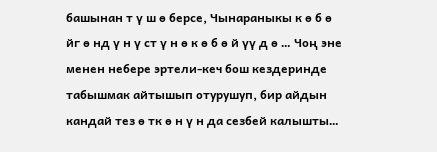башынан т ү ш ө берсе, Чынараныкы к ө б ө йг ө нд ү н ү ст ү н ө к ө б ө й үү д ө … Чоң эне менен небере эртели-кеч бош кездеринде табышмак айтышып отурушуп, бир айдын кандай тез ө тк ө н ү н да сезбей калышты…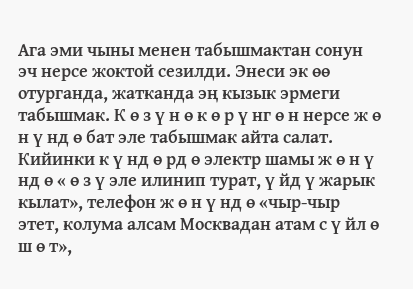Ага эми чыны менен табышмактан сонун эч нерсе жоктой сезилди. Энеси эк өө отурганда, жатканда эң кызык эрмеги табышмак. К ө з ү н ө к ө р ү нг ө н нерсе ж ө н ү нд ө бат эле табышмак айта салат. Кийинки к ү нд ө рд ө электр шамы ж ө н ү нд ө « ө з ү эле илинип турат, ү йд ү жарык кылат», телефон ж ө н ү нд ө «чыр-чыр этет, колума алсам Москвадан атам с ү йл ө ш ө т»,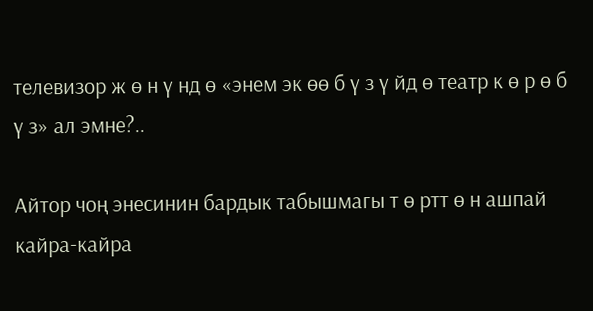телевизор ж ө н ү нд ө «энем эк өө б ү з ү йд ө театр к ө р ө б ү з» ал эмне?..

Айтор чоң энесинин бардык табышмагы т ө ртт ө н ашпай кайра-кайра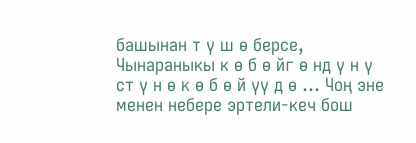башынан т ү ш ө берсе, Чынараныкы к ө б ө йг ө нд ү н ү ст ү н ө к ө б ө й үү д ө … Чоң эне менен небере эртели-кеч бош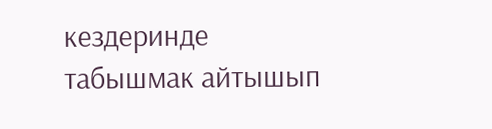кездеринде табышмак айтышып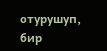отурушуп, бир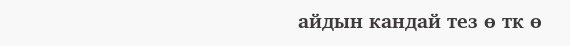айдын кандай тез ө тк ө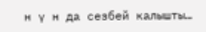н ү н да сезбей калышты…